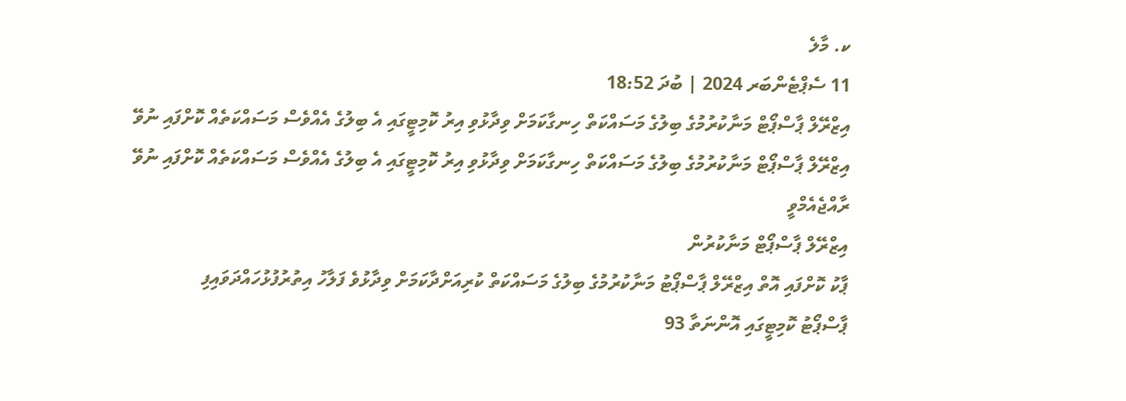ކ. މާލެ
11 ސެޕްޓެންބަރ 2024 | ބުދަ 18:52
އިޒްރޭލް ޕާސްޕޯޓް މަނާކުރުމުގެ ބިލުގެ މަސައްކަތް ހިނގާކަމަށް ވިދާޅުވި އިރު ކޮމިޓީގައި އެ ބިލުގެ އެއްވެސް މަސައްކަތެއް ކޮށްފައި ނުވޭ
އިޒްރޭލް ޕާސްޕޯޓް މަނާކުރުމުގެ ބިލުގެ މަސައްކަތް ހިނގާކަމަށް ވިދާޅުވި އިރު ކޮމިޓީގައި އެ ބިލުގެ އެއްވެސް މަސައްކަތެއް ކޮށްފައި ނުވޭ
ރާއްޖެއެމްވީ
އިޒްރޭލް ޕާސްޕޯޓް މަނާކުރުން
ޕާކު ކޮށްފައި އޮތް އިޒްރޭލް ޕާސްޕޯޓު މަނާކުރުމުގެ ބިލުގެ މަސައްކަތް ކުރިއަށްދާކަމަށް ވިދާޅުވެ ފަލާހު އިތުރުފުޅުހައްދަވައިފި
ޕާސްޕޯޓު ކޮމިޓީގައި އޮންނަތާ 93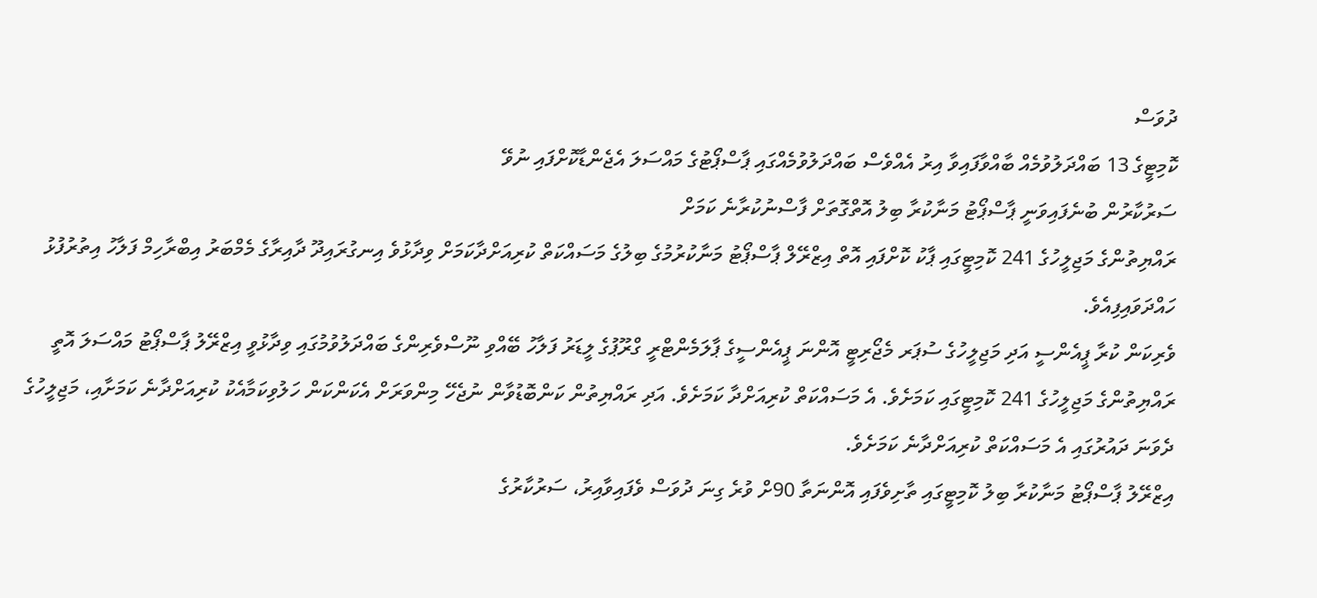ދުވަސް
ކޮމިޓީގެ 13 ބައްދަލުވުމެއް ބާއްވާފައިވާ އިރު އެއްވެސް ބައްދަލުވުމެއްގައި ޕާސްޕޯޓުގެ މައްސަލަ އެޖެންޑާކޮށްފައި ނުވޭ
ސަރުކާރުން ބުނެފައިވަނީ ޕާސްޕޯޓު މަނާކުރާ ބިލު އޮތްގޮތަށް ފާސްނުކުރާނެ ކަމަށް
ރައްޔިތުންގެ މަޖިލީހުގެ 241 ކޮމިޓީގައި ޕާކު ކޮށްފައި އޮތް އިޒްރޭލް ޕާސްޕޯޓު މަނާކުރުމުގެ ބިލުގެ މަސައްކަތް ކުރިއަށްދާކަމަށް ވިދާޅުވެ އިނގުރައިދޫ ދާއިރާގެ މެމްބަރު އިބްރާހިމް ފަލާހު އިތުރުފުޅު ހައްދަވައިފިއެވެ.
ވެރިކަން ކުރާ ޕީއެންސީ އަދި މަޖިލީހުގެ ސުޕަރ މެޖޯރިޓީ އޮންނަ ޕީއެންސީގެ ޕާލަމެންޓްރީ ގްރޫޕުގެ ލީޑަރު ފަލާހު ބޭއްވި ނޫސްވެރިންގެ ބައްދަލުވުމުގައި ވިދާޅުވީ އިޒްރޭލު ޕާސްޕޯޓު މައްސަލަ އޮތީ ރައްޔިތުންގެ މަޖިލީހުގެ 241 ކޮމިޓީގައި ކަމަށެވެ. އެ މަސައްކަތް ކުރިއަށްދާ ކަމަށެވެ. އަދި ރައްޔިތުން ކަންބޮޑުވާން ނުޖެހޭ މިންވަރަށް އެކަންކަން ހަލުވިކަމާއެކު ކުރިއަށްދާނެ ކަމަށާއި، މަޖިލީހުގެ ދެވަނަ ދައުރުގައި އެ މަސައްކަތް ކުރިއަށްދާނެ ކަމަށެވެ.
އިޒްރޭލު ޕާސްޕޯޓު މަނާކުރާ ބިލު ކޮމިޓީގައި ތާށިވެފައި އޮންނަތާ 90ށް ވުރެ ގިނަ ދުވަސް ވެފައިވާއިރު، ސަރުކާރުގެ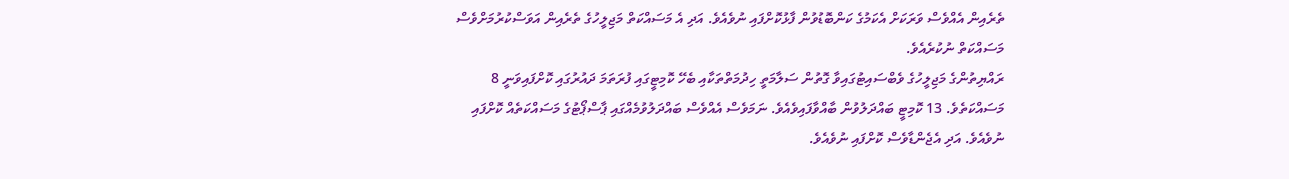ތެރެއިން އެއްވެސް ވަރަކަށް އެކަމުގެ ކަންބޮޑުވުން ފާޅުކޮށްފައި ނުވެއެވެ. އަދި އެ މަސައްކަތް މަޖިލީހުގެ ތެރެއިން އަވަސްކުރުމަށްވެސް މަސައްކަތް ނުކުރެއެވެ.
ރައްޔިތުންގެ މަޖިލީހުގެ ވެބްސައިޓުގައިވާ ގޮތުން ސަލާމަތީ ހިދުމަތްތަކާއި ބެހޭ ކޮމިޓީގައި ފުރަތަމަ ދައުރުގައި ކޮށްފައިވަނީ 8 މަސައްކަތެވެ. 13 ކޮމިޓީ ބައްދަލުވުން ބާއްވާފައިވެއެވެ. ނަމަވެސް އެއްވެސް ބައްދަލުވުމެއްގައި ޕާސްޕޯޓުގެ މަސައްކަތެއް ކޮށްފައި ނުވެއެވެ. އަދި އެޖެންޑާވެސް ކޮށްފައި ނުވެއެވެ.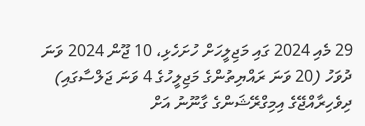29 މެއި 2024 ގައި މަޖިލީހަށް ހުށަހެޅި، 10 ޖޫން 2024 ވަނަ ދުވަހު (20 ވަނަ ރައްޔިތުންގެ މަޖިލީހުގެ 4 ވަނަ ޖަލްސާގައި) ދިވެހިރާއްޖޭގެ އިމިގްރޭޝަންގެ ގާނޫނު އަށް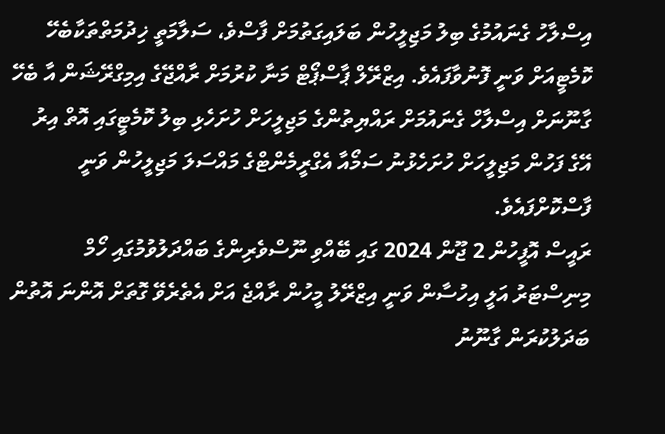އިސްލާހު ގެނައުމުގެ ބިލު މަޖިލީހުން ބަލައިގަތުމަށް ފާސްވެ، ސަލާމަތީ ޚިދުމަތްތަކާބެހޭ ކޮމެޓީއަށް ވަނީ ފޮނުވާފައެވެ. އިޒްރޭލް ޕާސްޕޯޓް މަނާ ކުރުމަށް ރާއްޖޭގެ އިމިގްރޭޝަން އާ ބެހޭ ގާނޫނަށް އިސްލާހް ގެނައުމަށް ރައްޔިތުންގެ މަޖިލީހަށް ހުށަހެޅި ބިލު ކޮމެޓީގައި އޮތް އިރު އޭގެ ފަހުން މަޖިލީހަށް ހުށަހެޅުނު ސަމޯއާ އެގްރީމެންޓްގެ މައްސަލަ މަޖިލީހުން ވަނީ ފާސްކޮށްފައެވެ.
ރައީސް އޮފީހުން 2 ޖޫން 2024 ގައި ބޭއްވި ނޫސްވެރިންގެ ބައްދަލުވުމުގައި ހޯމް މިނިސްޓަރު އަލީ އިހުސާން ވަނީ އިޒްރޭލު މީހުން ރާއްޖެ އަށް އެތެރެވޭ ގޮތަށް އޮންނަ އޮތުން ބަދަލުކުރަން ގާނޫނު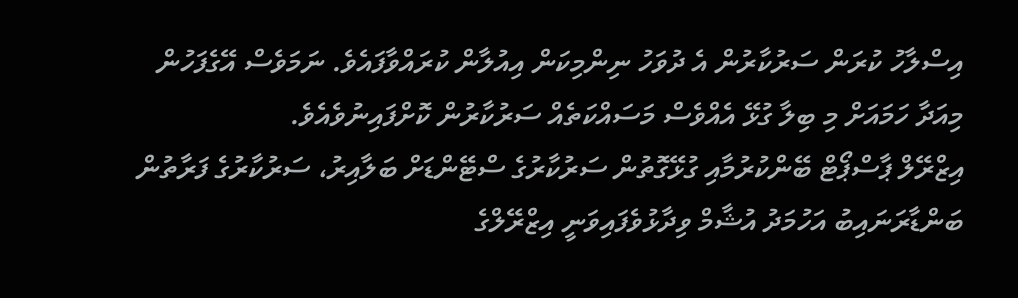އިސްލާހު ކުރަން ސަރުކާރުން އެ ދުވަހު ނިންމިކަން އިއުލާން ކުރައްވާފައެވެ. ނަމަވެސް އޭގެފަހުން މިއަދާ ހަމައަށް މި ބިލާ ގުޅޭ އެއްވެސް މަސައްކަތެއް ސަރުކާރުން ކޮށްފައިނުވެއެވެ.
އިޒްރޭލް ޕާސްޕޯޓް ބޭންކުރުމާއި ގުޅޭގޮތުން ސަރުކާރުގެ ސްޓޭންޑަށް ބަލާއިރު، ސަރުކާރުގެ ފަރާތުން ބަންޑާރަނައިބު އަހުމަދު އުޝާމް ވިދާޅުވެފައިވަނީ އިޒްރޭލްގެ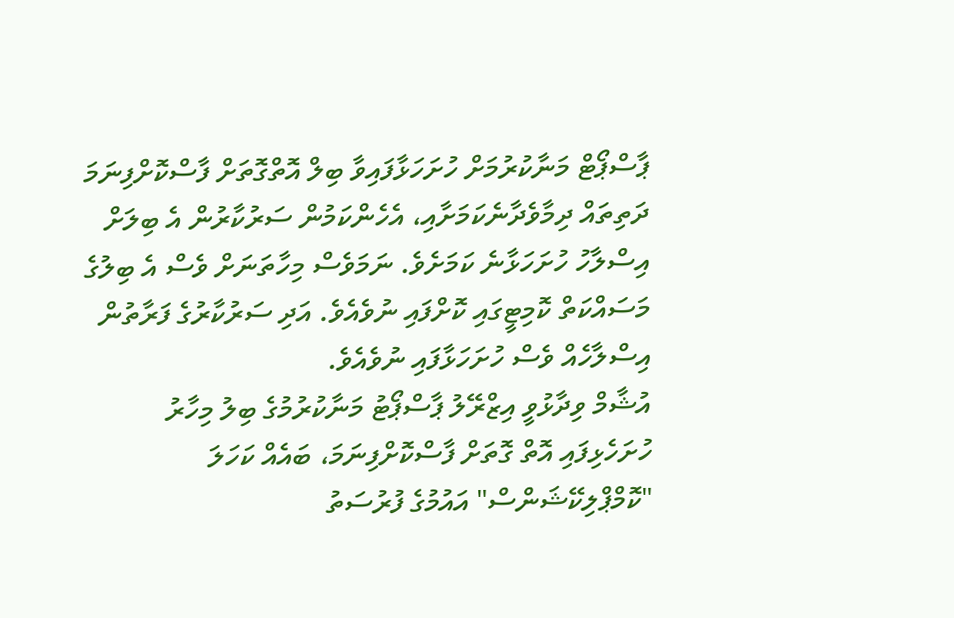ޕާސްޕޯޓް މަނާކުރުމަށް ހުށަހަޅާފައިވާ ބިލް އޮތްގޮތަށް ފާސްކޮށްފިނަމަ ދަތިތައް ދިމާވެދާނެކަމަށާއި، އެހެންކަމުން ސަރުކާރުން އެ ބިލަށް އިސްލާހު ހުށަހަޅާނެ ކަމަށެވެ. ނަމަވެސް މިހާތަނަށް ވެސް އެ ބިލުގެ މަސައްކަތް ކޮމިޓީގައި ކޮށްފައި ނުވެއެވެ. އަދި ސަރުކާރުގެ ފަރާތުން އިސްލާހެއް ވެސް ހުށަހަޅާފައި ނުވެއެވެ.
އުޝާމް ވިދާޅުވީ އިޒްރޭލު ޕާސްޕޯޓު މަނާކުރުމުގެ ބިލު މިހާރު ހުށަހެޅިފައި އޮތް ގޮތަށް ފާސްކޮށްފިނަމަ، ބައެއް ކަހަލަ "ކޮމްޕްލިކޭޝަންސް" އައުމުގެ ފުރުސަތު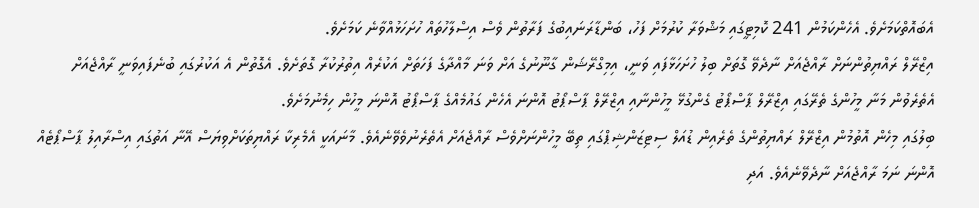އެބައޮތްކަމަށެވެ. އެހެންކަމުން 241 ކޮމިޓީގައި މަޝްވަރާ ކުރުމަށް ފަހު، ބަންޑާރަނައިބުގެ ފަރާތުން ވެސް އިސްލާހުތައް ހުށަހަޅުއްވާނެ ކަމަށެވެ.
އިޒްރޭލް ރައްޔިތުންނަށް ރާއްޖެއަށް ނާދެވޭ ގޮތަށް ބިލު ހުށަހަޅާފައި ވަނީ، އިމިގްރޭޝަން ގާނޫނުގެ އަށް ވަނަ މާއްދާގެ ފަހަތަށް އަކުރެއް އިތުރުކުރާ ގޮތަށެވެ. އެގޮތުން އެ އަކުރުގައި ބުނެފައިވަނީ ރާއްޖެއަށް އެތެރެވުން މަނާ މީހުންގެ ތެރޭގައި އިޒްރޭލް ޕާސްޕޯޓު ގެންގުޅޭ މީހުންނާއި އިޒްރޭލް ޕާސްޕޯޓު އޮންނަ އެހެން ގައުމެއްގެ ޕާސްޕޯޓު އޮންނަ މީހުން ހިމެނުމަށެވެ.
ބިލުގައި މިހެން އޮތުމުން އިޒްރޭލް ރައްޔިތުންގެ ތެރެއިން ޑުއަލް ސިޓިޒަންޝިޕްގައި ތިބޭ މީހުންނަށްވެސް ރާއްޖެއަށް އެތެރެނުވެވޭނެއެވެ. މާނައަކީ އެމެރިކާ ރައްޔިތަކަށްވިޔަސް އޭނާ އަތުގައި އިސްރާއިލު ޕާސްޕޯޓެއް އޮންނަ ނަމަ ރާއްޖެއަށް ނާދެވޭނެއެވެ. އަދި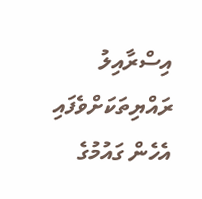އިސްރާއިލު ރައްޔިތަކަށްވެފައި އެހެން ގައުމުގެ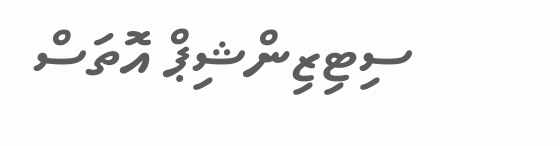ސިޓިޒިންޝިޕް އޮތަސް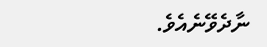ނާދެވޭނެއެވެ.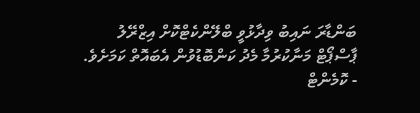ބަންޑާރަ ނައިބު ވިދާޅުވީ ބްލޭންކެޓްކޮށް އިޒްރޭލު ޕާސްޕޯޓް މަނާކުރުމާ މެދު ކަންބޮޑުވުން އެބައޮތް ކަމަށެވެ.
- ކޮމެންޓް